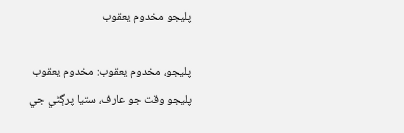پليجو مخدوم يعقوب

پليجو، مخدوم يعقوب: مخدوم يعقوب پليجو وقت جو عارف، ستيا پرڳڻي جي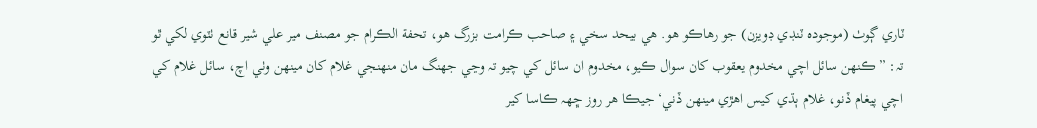ٽاري ڳوٺ (موجودہ ٽنڊي ڊويزن) جو رهاڪو هو. هي بيحد سخي ۽ صاحب ڪرامت بزرگ هو، تحفة الڪرام جو مصنف مير علي شير قانع ٺٽوي لکي ٿو تہ: ”ڪنهن سائل اچي مخدوم يعقوب کان سوال ڪيو، مخدوم ان سائل کي چيو تہ وڃي جهنگ مان منهنجي غلام کان مينهن وٺي اچ، سائل غلام کي اچي پيغام ڏنو، غلام ٻڌي کيس اهڙي مينهن ڏني‘ جيڪا هر روز ڇھہ ڪاسا کير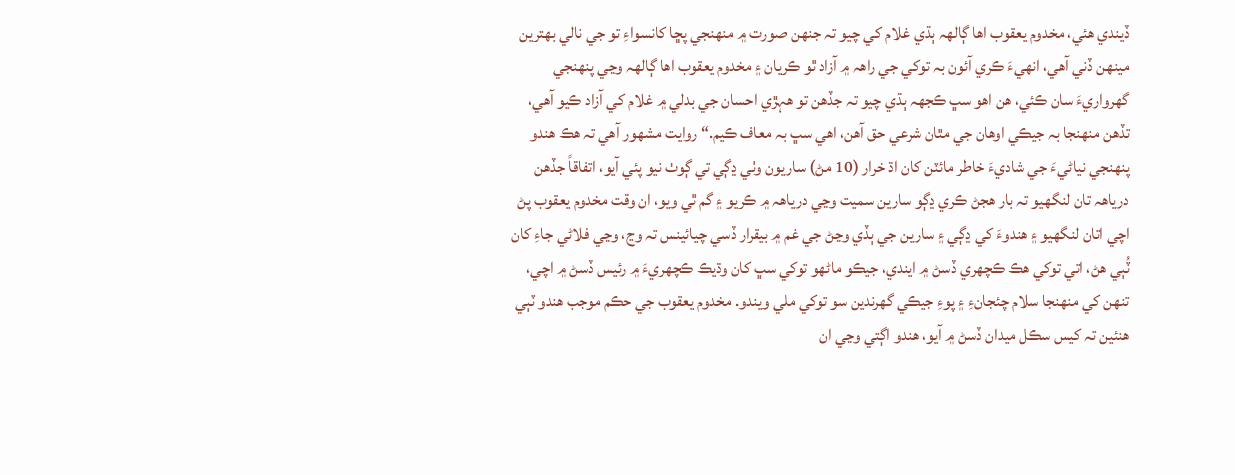ڏيندي هئي، مخدوم يعقوب اها ڳالھہ ٻڌي غلام کي چيو تہ جنهن صورت ۾ منهنجي پڇا کانسواءِ تو جي نالي بھترين مينهن ڏني آهي، انهيءَ ڪري آئون بہ توکي جي راھہ ۾ آزاد ٿو ڪريان ۽ مخدوم يعقوب اها ڳالھہ وڃي پنھنجي گهرواريءَ سان ڪئي، هن اهو سڀ ڪجهہ ٻڌي چيو تہ جڏهن تو ھہڙي احسان جي بدلي ۾ غلام کي آزاد ڪيو آهي، تڏهن منهنجا بہ جيڪي اوهان جي مٿان شرعي حق آهن، اهي سڀ بہ معاف ڪيم.“ روايت مشھور آهي تہ هڪ هندو پنھنجي نياڻيءَ جي شاديءَ خاطر مائٽن کان اڌ خرار (10 مڻ) ساريون وٺي ڍڳي تي ڳوٺ نيو پئي آيو، اتفاقاً جڏهن درياھہ تان لنگهيو تہ بار هجڻ ڪري ڍڳو سارين سميت وڃي درياھہ ۾ ڪريو ۽ گم ٿي ويو، ان وقت مخدوم يعقوب پڻ اچي اتان لنگهيو ۽ هندوءَ کي ڍڳي ۽ سارين جي ٻڏي وڃڻ جي غم ۾ بيقرار ڏسي چيائينس تہ وڃ، وڃي فلاڻي جاءِ کان ٽُٻي هڻ، اتي توکي هڪ ڪچهري ڏسڻ ۾ ايندي، جيڪو ماڻهو توکي سڀ کان وڌيڪ ڪچهريءَ ۾ رئيس ڏسڻ ۾ اچي، تنهن کي منهنجا سلام چئجانءِ ۽ پوءِ جيڪي گهرندين سو توکي ملي ويندو. مخدوم يعقوب جي حڪم موجب هندو ٽٻي هنئين تہ کيس سڪل ميدان ڏسڻ ۾ آيو، هندو اڳتي وڃي ان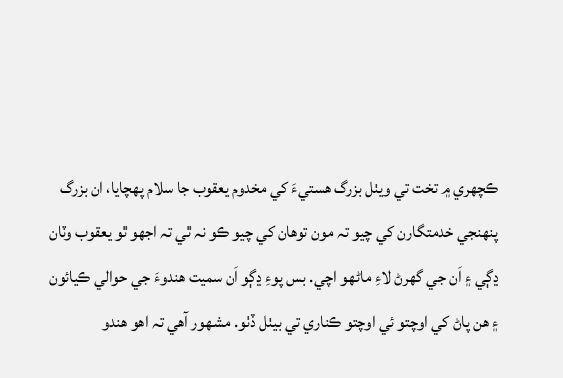ڪچهري ۾ تخت تي ويٺل بزرگ هستيءَ کي مخدوم يعقوب جا سلام پهچايا، ان بزرگ پنھنجي خدمتگارن کي چيو تہ مون توهان کي چيو ڪو نہ ٿي تہ اجهو ٿو يعقوب وٽان ڍڳي ۽ اَن جي گهرڻ لاءِ ماڻهو اچي. بس پوءِ ڍڳو اَن سميت هندوءَ جي حوالي ڪيائون ۽ هن پاڻ کي اوچتو ئي اوچتو ڪناري تي بيٺل ڏٺو. مشھور آهي تہ اهو هندو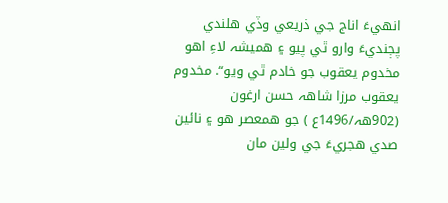انهيءَ اناج جي ذريعي وڏي هلندي پڄنديءَ وارو ٿي پيو ۽ هميشہ لاءِ اهو مخدوم يعقوب جو خادم ٿي ويو“. مخدوم يعقوب مرزا شاھہ حسن ارغون (902ھہ/1496ع ) جو همعصر هو ۽ نائين صدي هجريءَ جي ولين مان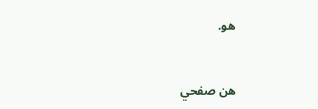هو.


هن صفحي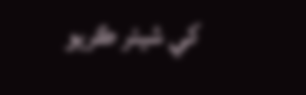کي شيئر ڪريو